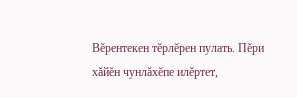Вĕрентекен тĕрлĕрен пулать. Пĕри хăйĕн чунлăхĕпе илĕртет,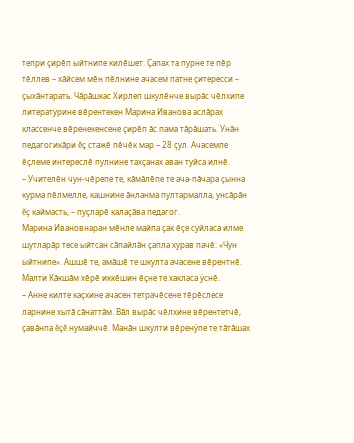тепри çирĕп ыйтнипе килĕшет. Çапах та пурне те пĕр тĕллев – хăйсем мĕн пĕлнине ачасем патне çитересси – çыхăнтарать. Чăрăшкас Хирлеп шкулĕнче вырăс чĕлхипе литературине вĕрентекен Марина Иванова аслăрах классенче вĕренекенсене çирĕп ăс пама тăрăшать. Унăн педагогикăри ĕç стажĕ пĕчĕк мар – 28 çул. Ачасемпе ĕçлеме интереслĕ пулнине тахçанах аван туйса илнĕ.
– Учителĕн чун-чĕрепе те, кăмăлĕпе те ача-пăчара çынна курма пĕлмелле, кашнине ăнланма пултармалла, унсăрăн ĕç каймасть, – пуçларĕ калаçăва педагог.
Марина Ивановнаран мĕнле майпа çак ĕçе суйласа илме шутларăр тесе ыйтсан сăпайлăн çапла хурав пачĕ: «Чун ыйтнипе». Ашшĕ те, амăшĕ те шкулта ачасене вĕрентнĕ. Малти Кăкшăм хĕрĕ иккĕшин ĕçне те хакласа ÿснĕ.
– Анне килте каçхине ачасен тетрачĕсене тĕрĕслесе ларнине хытă сăнаттăм. Вăл вырăс чĕлхине вĕрентетчĕ, çавăнпа ĕçĕ нумайччĕ. Манăн шкулти вĕренÿпе те тăтăшах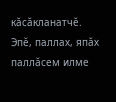кăсăкланатчĕ. Эпĕ, паллах, япăх паллăсем илме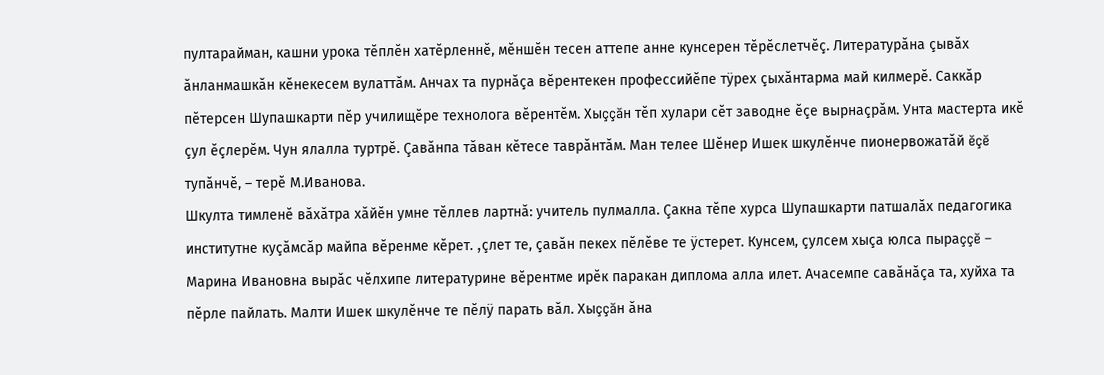пултарайман, кашни урока тĕплĕн хатĕрленнĕ, мĕншĕн тесен аттепе анне кунсерен тĕрĕслетчĕç. Литературăна çывăх ăнланмашкăн кĕнекесем вулаттăм. Анчах та пурнăçа вĕрентекен профессийĕпе тÿрех çыхăнтарма май килмерĕ. Саккăр пĕтерсен Шупашкарти пĕр училищĕре технолога вĕрентĕм. Хыççăн тĕп хулари сĕт заводне ĕçе вырнаçрăм. Унта мастерта икĕ çул ĕçлерĕм. Чун ялалла туртрĕ. Çавăнпа тăван кĕтесе таврăнтăм. Ман телее Шĕнер Ишек шкулĕнче пионервожатăй ĕçĕ тупăнчĕ, – терĕ М.Иванова.
Шкулта тимленĕ вăхăтра хăйĕн умне тĕллев лартнă: учитель пулмалла. Çакна тĕпе хурса Шупашкарти патшалăх педагогика институтне куçăмсăр майпа вĕренме кĕрет. ,çлет те, çавăн пекех пĕлĕве те ÿстерет. Кунсем, çулсем хыçа юлса пыраççĕ – Марина Ивановна вырăс чĕлхипе литературине вĕрентме ирĕк паракан диплома алла илет. Ачасемпе савăнăçа та, хуйха та пĕрле пайлать. Малти Ишек шкулĕнче те пĕлÿ парать вăл. Хыççăн ăна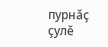пурнăç çулĕ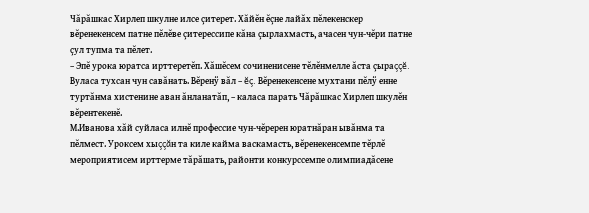Чăрăшкас Хирлеп шкулне илсе çитерет. Хăйĕн ĕçне лайăх пĕлекенскер вĕренекенсем патне пĕлĕве çитерессипе кăна çырлахмасть, ачасен чун-чĕри патне çул тупма та пĕлет.
– Эпĕ урока юратса ирттеретĕп. Хăшĕсем сочиненисене тĕлĕнмелле ăста çыраççĕ. Вуласа тухсан чун савăнать. Вĕренÿ вăл – ĕç. Вĕренекенсене мухтани пĕлÿ енне туртăнма хистенине аван ăнланатăп, – каласа парать Чăрăшкас Хирлеп шкулĕн вĕрентекенĕ.
М.Иванова хăй суйласа илнĕ профессие чун-чĕререн юратнăран ывăнма та пĕлмест. Уроксем хыççăн та киле кайма васкамасть, вĕренекенсемпе тĕрлĕ мероприятисем ирттерме тăрăшать, районти конкурссемпе олимпиадăсене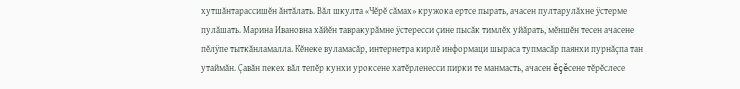хутшăнтарассишĕн ăнтăлать. Вăл шкулта «Чĕрĕ сăмах» кружока ертсе пырать, ачасен пултарулăхне ÿстерме пулăшать. Марина Ивановна хăйĕн тавракурăмне ÿстересси çине пысăк тимлĕх уйăрать, мĕншĕн тесен ачасене пĕлÿпе тыткăнламалла. Кĕнеке вуламасăр, интернетра кирлĕ информаци шыраса тупмасăр паянхи пурнăçпа тан утаймăн. Çавăн пекех вăл тепĕр кунхи уроксене хатĕрленесси пирки те манмасть, ачасен ĕçĕсене тĕрĕслесе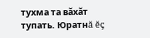тухма та вăхăт тупать. Юратнă ĕç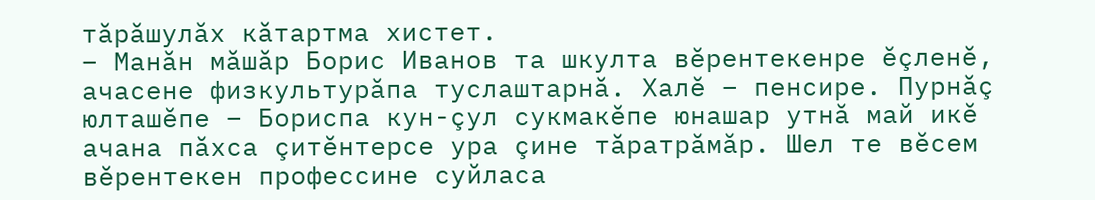тăрăшулăх кăтартма хистет.
– Манăн мăшăр Борис Иванов та шкулта вĕрентекенре ĕçленĕ, ачасене физкультурăпа туслаштарнă. Халĕ – пенсире. Пурнăç юлташĕпе – Бориспа кун-çул сукмакĕпе юнашар утнă май икĕ ачана пăхса çитĕнтерсе ура çине тăратрăмăр. Шел те вĕсем вĕрентекен профессине суйласа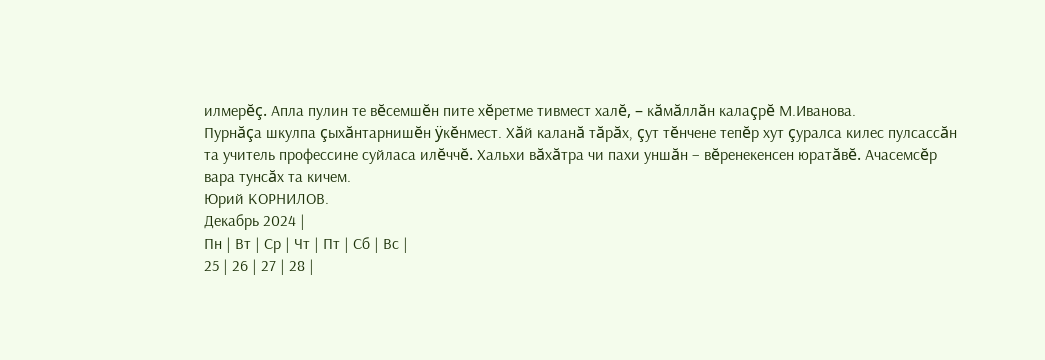илмерĕç. Апла пулин те вĕсемшĕн пите хĕретме тивмест халĕ, – кăмăллăн калаçрĕ М.Иванова.
Пурнăçа шкулпа çыхăнтарнишĕн ÿкĕнмест. Хăй каланă тăрăх, çут тĕнчене тепĕр хут çуралса килес пулсассăн та учитель профессине суйласа илĕччĕ. Хальхи вăхăтра чи пахи уншăн – вĕренекенсен юратăвĕ. Ачасемсĕр вара тунсăх та кичем.
Юрий КОРНИЛОВ.
Декабрь 2024 |
Пн | Вт | Ср | Чт | Пт | Сб | Вс |
25 | 26 | 27 | 28 |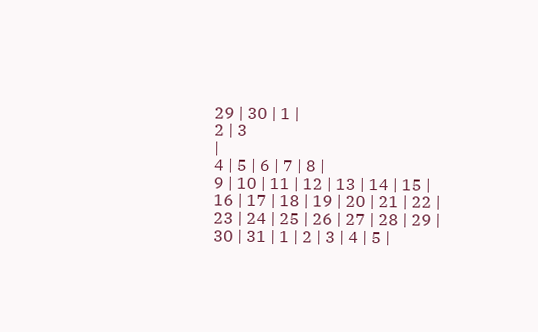29 | 30 | 1 |
2 | 3
|
4 | 5 | 6 | 7 | 8 |
9 | 10 | 11 | 12 | 13 | 14 | 15 |
16 | 17 | 18 | 19 | 20 | 21 | 22 |
23 | 24 | 25 | 26 | 27 | 28 | 29 |
30 | 31 | 1 | 2 | 3 | 4 | 5 |